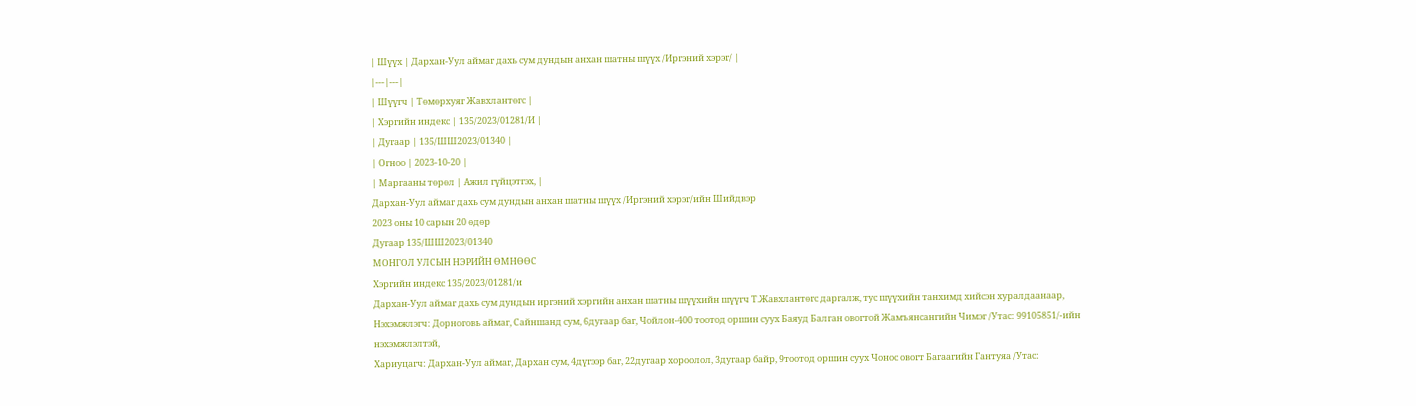| Шүүх | Дархан-Уул аймаг дахь сум дундын анхан шатны шүүх /Иргэний хэрэг/ |
|---|---|
| Шүүгч | Төмөрхуяг Жавхлантөгс |
| Хэргийн индекс | 135/2023/01281/И |
| Дугаар | 135/ШШ2023/01340 |
| Огноо | 2023-10-20 |
| Маргааны төрөл | Ажил гүйцэтгэх, |
Дархан-Уул аймаг дахь сум дундын анхан шатны шүүх /Иргэний хэрэг/ийн Шийдвэр
2023 оны 10 сарын 20 өдөр
Дугаар 135/ШШ2023/01340
МОНГОЛ УЛСЫН НЭРИЙН ӨМНӨӨС
Хэргийн индекс 135/2023/01281/и
Дархан-Уул аймаг дахь сум дундын иргэний хэргийн анхан шатны шүүхийн шүүгч Т.Жавхлантөгс даргалж, тус шүүхийн танхимд хийсэн хуралдаанаар,
Нэхэмжлэгч: Дорноговь аймаг, Сайншанд сум, 6дугаар баг, Чойлон-400 тоотод оршин суух Баяуд Балган овогтой Жамъянсангийн Чимэг /Утас: 99105851/-ийн нэхэмжлэлтэй,
Хариуцагч: Дархан-Уул аймаг, Дархан сум, 4дүгээр баг, 22дугаар хороолол, 3дугаар байр, 9тоотод оршин суух Чонос овогт Багаагийн Гантуяа /Утас: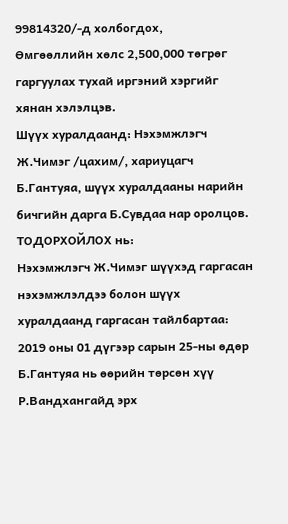99814320/-д холбогдох,
Өмгөөллийн хөлс 2,500,000 төгрөг гаргуулах тухай иргэний хэргийг хянан хэлэлцэв.
Шүүх хуралдаанд: Нэхэмжлэгч Ж.Чимэг /цахим/, хариуцагч Б.Гантуяа, шүүх хуралдааны нарийн бичгийн дарга Б.Сувдаа нар оролцов.
ТОДОРХОЙЛОХ нь:
Нэхэмжлэгч Ж.Чимэг шүүхэд гаргасан нэхэмжлэлдээ болон шүүх хуралдаанд гаргасан тайлбартаа: 2019 оны 01 дүгээр сарын 25-ны өдөр Б.Гантуяа нь өөрийн төрсөн хүү Р.Вандхангайд эрх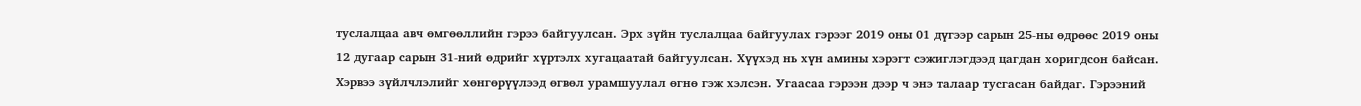туслалцаа авч өмгөөллийн гэрээ байгуулсан. Эрх зүйн туслалцаа байгуулах гэрээг 2019 оны 01 дүгээр сарын 25-ны өдрөөс 2019 оны 12 дугаар сарын 31-ний өдрийг хүртэлх хугацаатай байгуулсан. Хүүхэд нь хүн амины хэрэгт сэжиглэгдээд цагдан хоригдсон байсан. Хэрвээ зүйлчлэлийг хөнгөрүүлээд өгвөл урамшуулал өгнө гэж хэлсэн. Угаасаа гэрээн дээр ч энэ талаар тусгасан байдаг. Гэрээний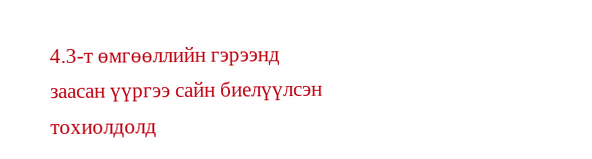4.3-т өмгөөллийн гэрээнд заасан үүргээ сайн биелүүлсэн тохиолдолд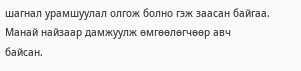шагнал урамшуулал олгож болно гэж заасан байгаа. Манай найзаар дамжуулж өмгөөлөгчөөр авч байсан.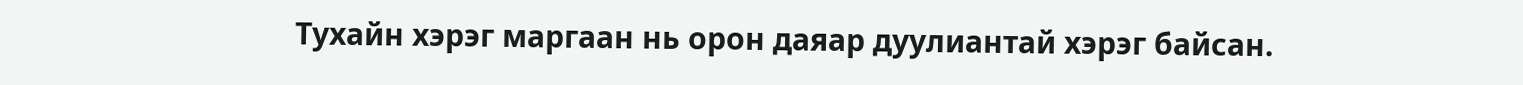Тухайн хэрэг маргаан нь орон даяар дуулиантай хэрэг байсан.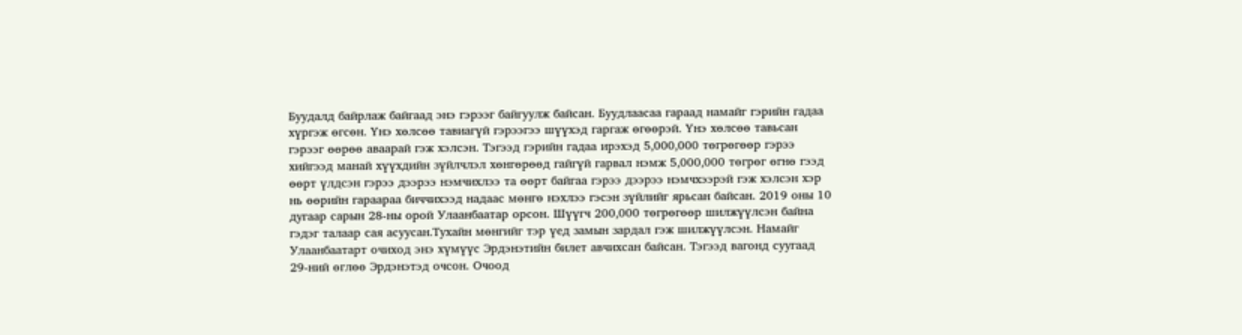Буудалд байрлаж байгаад энэ гэрээг байгуулж байсан. Буудлаасаа гараад намайг гэрийн гадаа хүргэж өгсөн. Үнэ хөлсөө тавиагүй гэрээгээ шүүхэд гаргаж өгөөрэй. Үнэ хөлсөө тавьсан гэрээг өөрөө аваарай гэж хэлсэн. Тэгээд гэрийн гадаа ирэхэд 5,000,000 төгрөгөөр гэрээ хийгээд манай хүүхдийн зүйлчлэл хөнгөрөөд гайгүй гарвал нэмж 5,000,000 төгрөг өгнө гээд өөрт үлдсэн гэрээ дээрээ нэмчихлээ та өөрт байгаа гэрээ дээрээ нэмчхээрэй гэж хэлсэн хэр нь өөрийн гараараа биччихээд надаас мөнгө нэхлээ гэсэн зүйлийг ярьсан байсан. 2019 оны 10 дугаар сарын 28-ны орой Улаанбаатар орсон. Шүүгч 200,000 төгрөгөөр шилжүүлсэн байна гэдэг талаар сая асуусан.Тухайн мөнгийг тэр үед замын зардал гэж шилжүүлсэн. Намайг Улаанбаатарт очиход энэ хүмүүс Эрдэнэтийн билет авчихсан байсан. Тэгээд вагонд суугаад 29-ний өглөө Эрдэнэтэд очсон. Очоод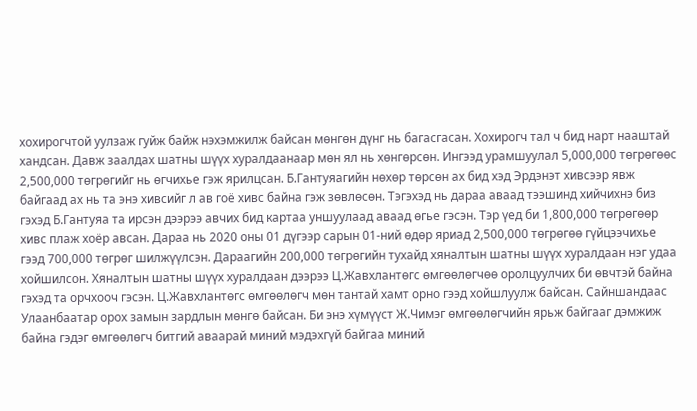хохирогчтой уулзаж гуйж байж нэхэмжилж байсан мөнгөн дүнг нь багасгасан. Хохирогч тал ч бид нарт нааштай хандсан. Давж заалдах шатны шүүх хуралдаанаар мөн ял нь хөнгөрсөн. Ингээд урамшуулал 5,000,000 төгрөгөөс 2,500,000 төгрөгийг нь өгчихье гэж ярилцсан. Б.Гантуяагийн нөхөр төрсөн ах бид хэд Эрдэнэт хивсээр явж байгаад ах нь та энэ хивсийг л ав гоё хивс байна гэж зөвлөсөн. Тэгэхэд нь дараа аваад тээшинд хийчихнэ биз гэхэд Б.Гантуяа та ирсэн дээрээ авчих бид картаа уншуулаад аваад өгье гэсэн. Тэр үед би 1,800,000 төгрөгөөр хивс плаж хоёр авсан. Дараа нь 2020 оны 01 дүгээр сарын 01-ний өдөр яриад 2,500,000 төгрөгөө гүйцээчихье гээд 700,000 төгрөг шилжүүлсэн. Дараагийн 200,000 төгрөгийн тухайд хяналтын шатны шүүх хуралдаан нэг удаа хойшилсон. Хяналтын шатны шүүх хуралдаан дээрээ Ц.Жавхлантөгс өмгөөлөгчөө оролцуулчих би өвчтэй байна гэхэд та орчхооч гэсэн. Ц.Жавхлантөгс өмгөөлөгч мөн тантай хамт орно гээд хойшлуулж байсан. Сайншандаас Улаанбаатар орох замын зардлын мөнгө байсан. Би энэ хүмүүст Ж.Чимэг өмгөөлөгчийн ярьж байгааг дэмжиж байна гэдэг өмгөөлөгч битгий аваарай миний мэдэхгүй байгаа миний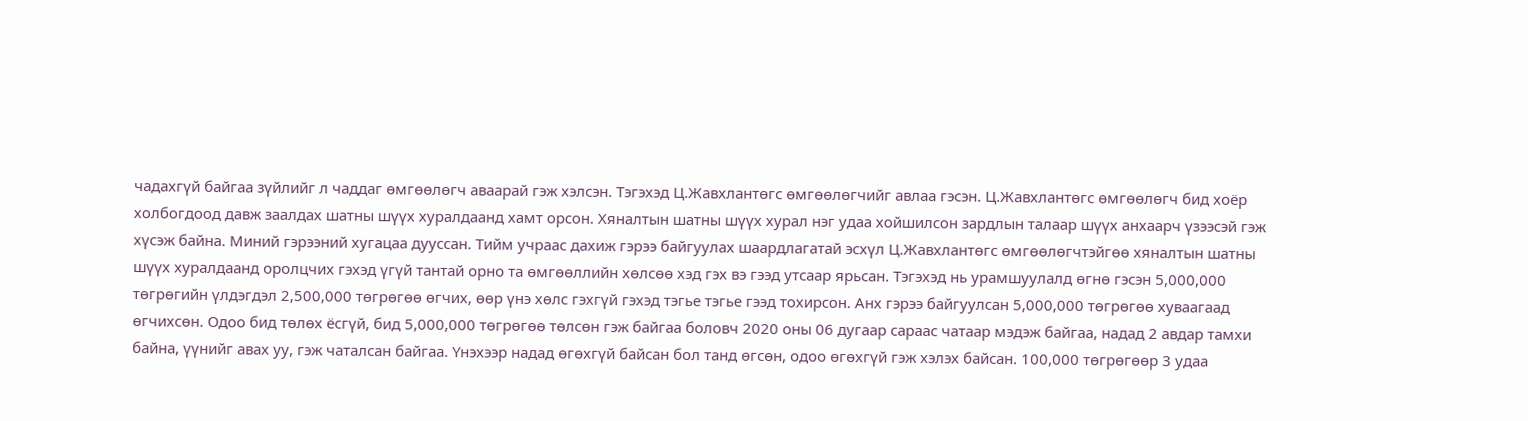чадахгүй байгаа зүйлийг л чаддаг өмгөөлөгч аваарай гэж хэлсэн. Тэгэхэд Ц.Жавхлантөгс өмгөөлөгчийг авлаа гэсэн. Ц.Жавхлантөгс өмгөөлөгч бид хоёр холбогдоод давж заалдах шатны шүүх хуралдаанд хамт орсон. Хяналтын шатны шүүх хурал нэг удаа хойшилсон зардлын талаар шүүх анхаарч үзээсэй гэж хүсэж байна. Миний гэрээний хугацаа дууссан. Тийм учраас дахиж гэрээ байгуулах шаардлагатай эсхүл Ц.Жавхлантөгс өмгөөлөгчтэйгөө хяналтын шатны шүүх хуралдаанд оролцчих гэхэд үгүй тантай орно та өмгөөллийн хөлсөө хэд гэх вэ гээд утсаар ярьсан. Тэгэхэд нь урамшуулалд өгнө гэсэн 5,000,000 төгрөгийн үлдэгдэл 2,500,000 төгрөгөө өгчих, өөр үнэ хөлс гэхгүй гэхэд тэгье тэгье гээд тохирсон. Анх гэрээ байгуулсан 5,000,000 төгрөгөө хуваагаад өгчихсөн. Одоо бид төлөх ёсгүй, бид 5,000,000 төгрөгөө төлсөн гэж байгаа боловч 2020 оны 06 дугаар сараас чатаар мэдэж байгаа, надад 2 авдар тамхи байна, үүнийг авах уу, гэж чаталсан байгаа. Үнэхээр надад өгөхгүй байсан бол танд өгсөн, одоо өгөхгүй гэж хэлэх байсан. 100,000 төгрөгөөр 3 удаа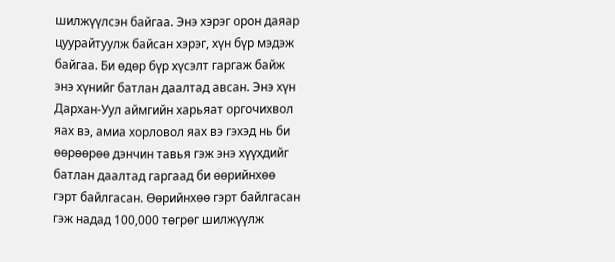шилжүүлсэн байгаа. Энэ хэрэг орон даяар цуурайтуулж байсан хэрэг, хүн бүр мэдэж байгаа. Би өдөр бүр хүсэлт гаргаж байж энэ хүнийг батлан даалтад авсан. Энэ хүн Дархан-Уул аймгийн харьяат оргочихвол яах вэ, амиа хорловол яах вэ гэхэд нь би өөрөөрөө дэнчин тавья гэж энэ хүүхдийг батлан даалтад гаргаад би өөрийнхөө гэрт байлгасан. Өөрийнхөө гэрт байлгасан гэж надад 100,000 төгрөг шилжүүлж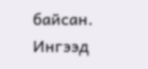байсан. Ингээд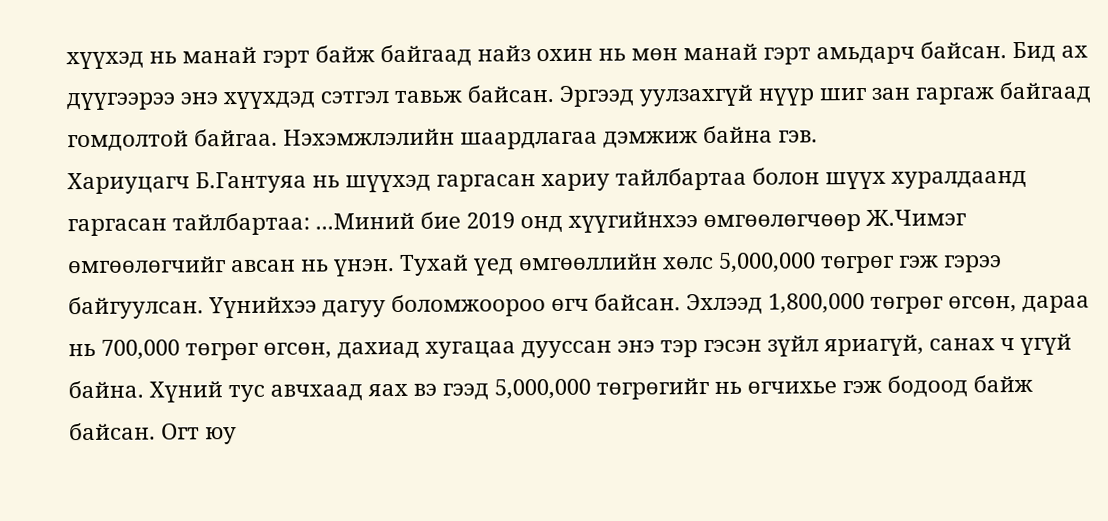хүүхэд нь манай гэрт байж байгаад найз охин нь мөн манай гэрт амьдарч байсан. Бид ах дүүгээрээ энэ хүүхдэд сэтгэл тавьж байсан. Эргээд уулзахгүй нүүр шиг зан гаргаж байгаад гомдолтой байгаа. Нэхэмжлэлийн шаардлагаа дэмжиж байна гэв.
Хариуцагч Б.Гантуяа нь шүүхэд гаргасан хариу тайлбартаа болон шүүх хуралдаанд гаргасан тайлбартаа: ...Миний бие 2019 онд хүүгийнхээ өмгөөлөгчөөр Ж.Чимэг өмгөөлөгчийг авсан нь үнэн. Тухай үед өмгөөллийн хөлс 5,000,000 төгрөг гэж гэрээ байгуулсан. Үүнийхээ дагуу боломжоороо өгч байсан. Эхлээд 1,800,000 төгрөг өгсөн, дараа нь 700,000 төгрөг өгсөн, дахиад хугацаа дууссан энэ тэр гэсэн зүйл яриагүй, санах ч үгүй байна. Хүний тус авчхаад яах вэ гээд 5,000,000 төгрөгийг нь өгчихье гэж бодоод байж байсан. Огт юу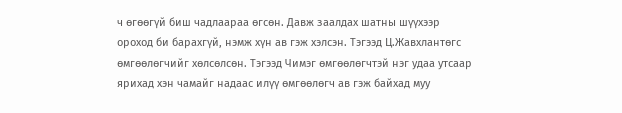ч өгөөгүй биш чадлаараа өгсөн. Давж заалдах шатны шүүхээр ороход би барахгүй, нэмж хүн ав гэж хэлсэн. Тэгээд Ц.Жавхлантөгс өмгөөлөгчийг хөлсөлсөн. Тэгээд Чимэг өмгөөлөгчтэй нэг удаа утсаар ярихад хэн чамайг надаас илүү өмгөөлөгч ав гэж байхад муу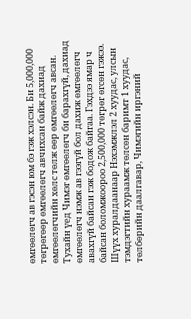өмгөөлөгч ав гэсэн юм бэ гэж хэлсэн. Би 5,000,000 төгрөгөөр өмгөөлөгч авчихсан байж дахиад өмгөөлөгчийн хөлс төлж өөр өмгөөлөгч авсан. Тухайн үед Чимэг өмгөөлөгч би барахгүй, дахиад өмгөөлөгч нэмж ав гээгүй бол дахиж өмгөөлөгч авахгүй байсан гэж бодож байгаа. Гэхдээ ямар ч байсан боломжоороо 2,500,000 төгрөг өгсөн гэжээ.
Шүүх хуралдаанаар Нэхэмжлэл 2 хуудас, улсын тэмдэгтийн хураамж төлсөн баримт 1 хуудас, төлбөрийн даалгавар, Чимэгийн иргэний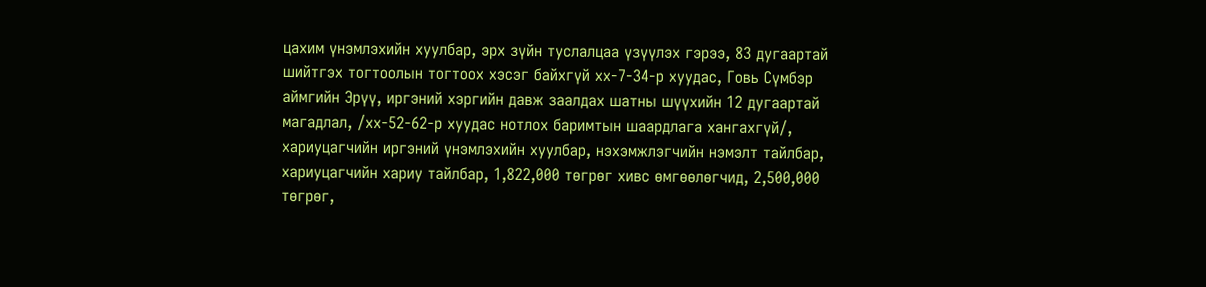цахим үнэмлэхийн хуулбар, эрх зүйн туслалцаа үзүүлэх гэрээ, 83 дугаартай шийтгэх тогтоолын тогтоох хэсэг байхгүй хх-7-34-р хуудас, Говь Сүмбэр аймгийн Эрүү, иргэний хэргийн давж заалдах шатны шүүхийн 12 дугаартай магадлал, /хх-52-62-р хуудас нотлох баримтын шаардлага хангахгүй/, хариуцагчийн иргэний үнэмлэхийн хуулбар, нэхэмжлэгчийн нэмэлт тайлбар, хариуцагчийн хариу тайлбар, 1,822,000 төгрөг хивс өмгөөлөгчид, 2,500,000 төгрөг,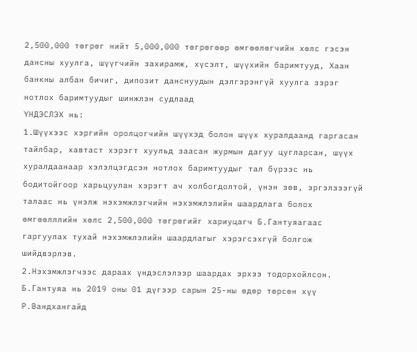2,500,000 төгрөг нийт 5,000,000 төгрөгөөр өмгөөлөгчийн хөлс гэсэн дансны хуулга, шүүгчийн захирамж, хүсэлт, шүүхийн баримтууд, Хаан банкны албан бичиг, дипозит данснуудын дэлгэрэнгүй хуулга зэрэг нотлох баримтуудыг шинжлэн судлаад
ҮНДЭСЛЭХ нь:
1.Шүүхээс хэргийн оролцогчийн шүүхэд болон шүүх хуралдаанд гаргасан тайлбар, хавтаст хэрэгт хуульд заасан журмын дагуу цугларсан, шүүх хуралдаанаар хэлэлцэгдсэн нотлох баримтуудыг тал бүрээс нь бодитойгоор харьцуулан хэрэгт ач холбогдолтой, үнэн зөв, эргэлзээгүй талаас нь үнэлж нэхэмжлэгчийн нэхэмжлэлийн шаардлага болох өмгөөлллийн хөлс 2,500,000 төгрөгийг хариуцагч Б.Гантуяагаас гаргуулах тухай нэхэмжлэлийн шаардлагыг хэрэгсэхгүй болгож шийдвэрлэв.
2.Нэхэмжлэгчээс дараах үндэслэлээр шаардах эрхээ тодорхойлсон. Б.Гантуяа нь 2019 оны 01 дүгээр сарын 25-ны өдөр төрсөн хүү Р.Вандхангайд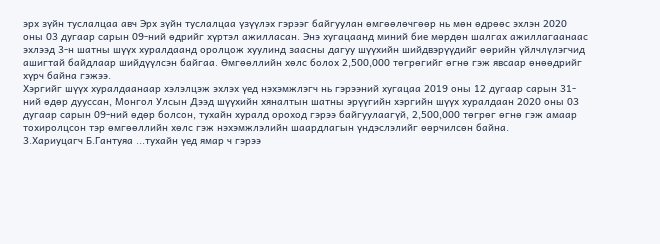эрх зүйн туслалцаа авч Эрх зүйн туслалцаа үзүүлэх гэрээг байгуулан өмгөөлөчгөөр нь мөн өдрөөс эхлэн 2020 оны 03 дугаар сарын 09-ний өдрийг хүртэл ажилласан. Энэ хугацаанд миний бие мөрдөн шалгах ажиллагаанаас эхлээд 3-н шатны шүүх хуралдаанд оролцож хуулинд заасны дагуу шүүхийн шийдвэрүүдийг өөрийн үйлчлүлэгчид ашигтай байдлаар шийдүүлсэн байгаа. Өмгөөллийн хөлс болох 2,500,000 төгрөгийг өгнө гэж явсаар өнөөдрийг хүрч байна гэжээ.
Хэргийг шүүх хуралдаанаар хэлэлцэж эхлэх үед нэхэмжлэгч нь гэрээний хугацаа 2019 оны 12 дугаар сарын 31-ний өдөр дууссан, Монгол Улсын Дээд шүүхийн хяналтын шатны эрүүгийн хэргийн шүүх хуралдаан 2020 оны 03 дугаар сарын 09-ний өдөр болсон, тухайн хуралд ороход гэрээ байгуулаагүй, 2,500,000 төгрөг өгнө гэж амаар тохиролцсон тэр өмгөөллийн хөлс гэж нэхэмжлэлийн шаардлагын үндэслэлийг өөрчилсөн байна.
3.Хариуцагч Б.Гантуяа ...тухайн үед ямар ч гэрээ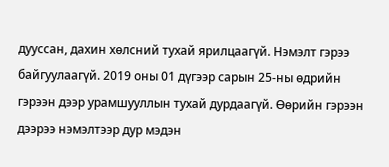дууссан, дахин хөлсний тухай ярилцаагүй. Нэмэлт гэрээ байгуулаагүй. 2019 оны 01 дүгээр сарын 25-ны өдрийн гэрээн дээр урамшууллын тухай дурдаагүй. Өөрийн гэрээн дээрээ нэмэлтээр дур мэдэн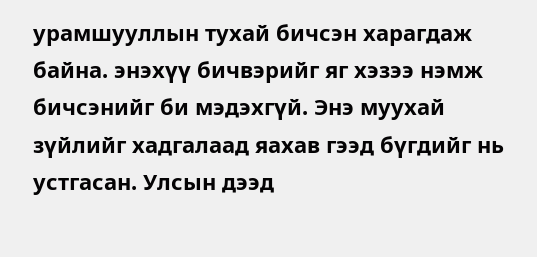урамшууллын тухай бичсэн харагдаж байна. энэхүү бичвэрийг яг хэзээ нэмж бичсэнийг би мэдэхгүй. Энэ муухай зүйлийг хадгалаад яахав гээд бүгдийг нь устгасан. Улсын дээд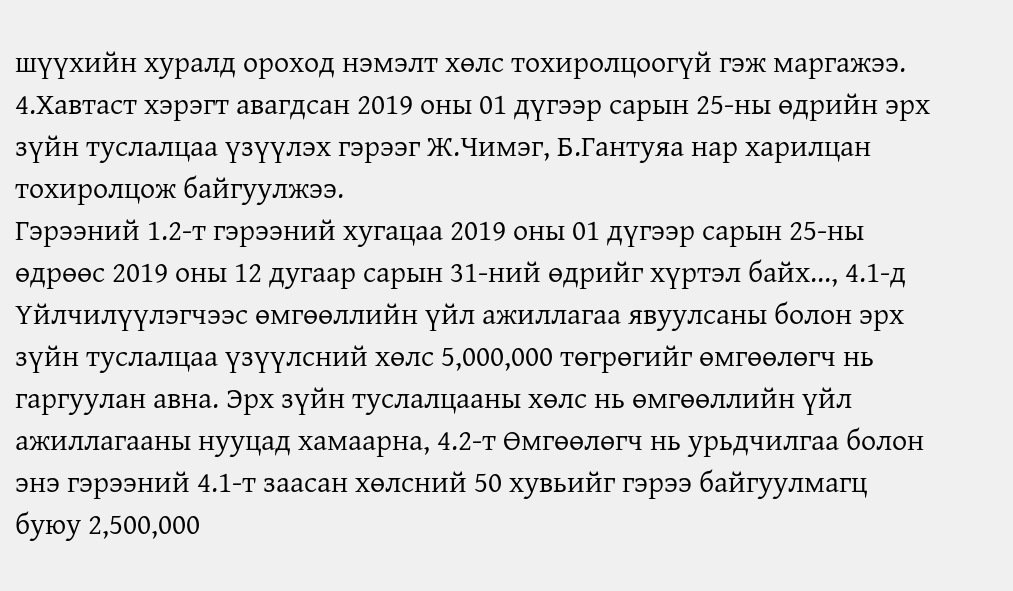шүүхийн хуралд ороход нэмэлт хөлс тохиролцоогүй гэж маргажээ.
4.Хавтаст хэрэгт авагдсан 2019 оны 01 дүгээр сарын 25-ны өдрийн эрх зүйн туслалцаа үзүүлэх гэрээг Ж.Чимэг, Б.Гантуяа нар харилцан тохиролцож байгуулжээ.
Гэрээний 1.2-т гэрээний хугацаа 2019 оны 01 дүгээр сарын 25-ны өдрөөс 2019 оны 12 дугаар сарын 31-ний өдрийг хүртэл байх..., 4.1-д Үйлчилүүлэгчээс өмгөөллийн үйл ажиллагаа явуулсаны болон эрх зүйн туслалцаа үзүүлсний хөлс 5,000,000 төгрөгийг өмгөөлөгч нь гаргуулан авна. Эрх зүйн туслалцааны хөлс нь өмгөөллийн үйл ажиллагааны нууцад хамаарна, 4.2-т Өмгөөлөгч нь урьдчилгаа болон энэ гэрээний 4.1-т заасан хөлсний 50 хувьийг гэрээ байгуулмагц буюу 2,500,000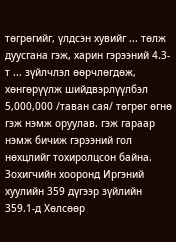төгрөгийг, үлдсэн хувийг ... төлж дуусгана гэж, харин гэрээний 4.3-т ... зүйлчлэл өөрчлөгдөж, хөнгөрүүлж шийдвэрлүүлбэл 5,000,000 /таван сая/ төгрөг өгнө гэж нэмж оруулав. гэж гараар нэмж бичиж гэрээний гол нөхцлийг тохиролцсон байна.
Зохигчийн хооронд Иргэний хуулийн 359 дүгээр зүйлийн 359.1-д Хөлсөөр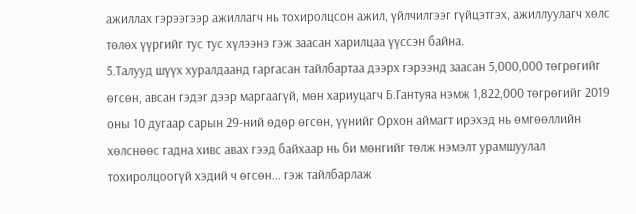ажиллах гэрээгээр ажиллагч нь тохиролцсон ажил, үйлчилгээг гүйцэтгэх, ажиллуулагч хөлс төлөх үүргийг тус тус хүлээнэ гэж заасан харилцаа үүссэн байна.
5.Талууд шүүх хуралдаанд гаргасан тайлбартаа дээрх гэрээнд заасан 5,000,000 төгрөгийг өгсөн, авсан гэдэг дээр маргаагүй, мөн хариуцагч Б.Гантуяа нэмж 1,822,000 төгрөгийг 2019 оны 10 дугаар сарын 29-ний өдөр өгсөн, үүнийг Орхон аймагт ирэхэд нь өмгөөллийн хөлснөөс гадна хивс авах гээд байхаар нь би мөнгийг төлж нэмэлт урамшуулал тохиролцоогүй хэдий ч өгсөн... гэж тайлбарлаж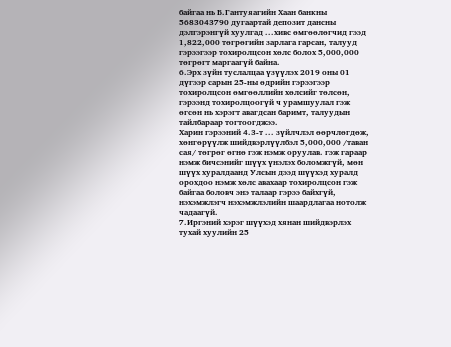байгаа нь Б.Гантуяагийн Хаан банкны 5683043790 дугаартай депозит дансны дэлгэрэнгүй хуулгад ...хивс өмгөөлөгчид гээд 1,822,000 төгрөгийн зарлага гарсан, талууд гэрээгээр тохиролцсон хөлс болох 5,000,000 төгрөгт маргаагүй байна.
6.Эрх зүйн туслалцаа үзүүлэх 2019 оны 01 дүгээр сарын 25-ны өдрийн гэрээгээр тохиролцсон өмгөөллийн хөлсийг төлсөн, гэрээнд тохиролцоогүй ч урамшуулал гэж өгсөн нь хэрэгт авагдсан баримт, талуудын тайлбараар тогтоогджээ.
Харин гэрээний 4.3-т ... зүйлчлэл өөрчлөгдөж, хөнгөрүүлж шийдвэрлүүлбэл 5,000,000 /таван сая/ төгрөг өгнө гэж нэмж оруулав. гэж гараар нэмж бичсэнийг шүүх үнэлэх боломжгүй, мөн шүүх хуралдаанд Улсын дээд шүүхэд хуралд орохдоо нэмж хөлс авахаар тохиролцсон гэж байгаа боловч энэ талаар гэрээ байхгүй, нэхэмжлэгч нэхэмжлэлийн шаардлагаа нотолж чадаагүй.
7.Иргэний хэрэг шүүхэд хянан шийдвэрлэх тухай хуулийн 25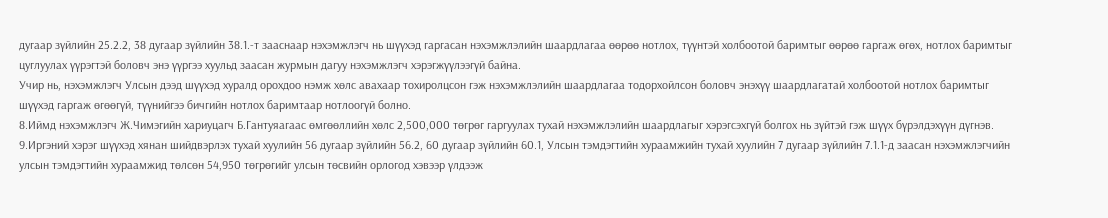дугаар зүйлийн 25.2.2, 38 дугаар зүйлийн 38.1.-т зааснаар нэхэмжлэгч нь шүүхэд гаргасан нэхэмжлэлийн шаардлагаа өөрөө нотлох, түүнтэй холбоотой баримтыг өөрөө гаргаж өгөх, нотлох баримтыг цуглуулах үүрэгтэй боловч энэ үүргээ хуульд заасан журмын дагуу нэхэмжлэгч хэрэгжүүлээгүй байна.
Учир нь, нэхэмжлэгч Улсын дээд шүүхэд хуралд орохдоо нэмж хөлс авахаар тохиролцсон гэж нэхэмжлэлийн шаардлагаа тодорхойлсон боловч энэхүү шаардлагатай холбоотой нотлох баримтыг шүүхэд гаргаж өгөөгүй, түүнийгээ бичгийн нотлох баримтаар нотлоогүй болно.
8.Иймд нэхэмжлэгч Ж.Чимэгийн хариуцагч Б.Гантуяагаас өмгөөллийн хөлс 2,500,000 төгрөг гаргуулах тухай нэхэмжлэлийн шаардлагыг хэрэгсэхгүй болгох нь зүйтэй гэж шүүх бүрэлдэхүүн дүгнэв.
9.Иргэний хэрэг шүүхэд хянан шийдвэрлэх тухай хуулийн 56 дугаар зүйлийн 56.2, 60 дугаар зүйлийн 60.1, Улсын тэмдэгтийн хураамжийн тухай хуулийн 7 дугаар зүйлийн 7.1.1-д заасан нэхэмжлэгчийн улсын тэмдэгтийн хураамжид төлсөн 54,950 төгрөгийг улсын төсвийн орлогод хэвээр үлдээж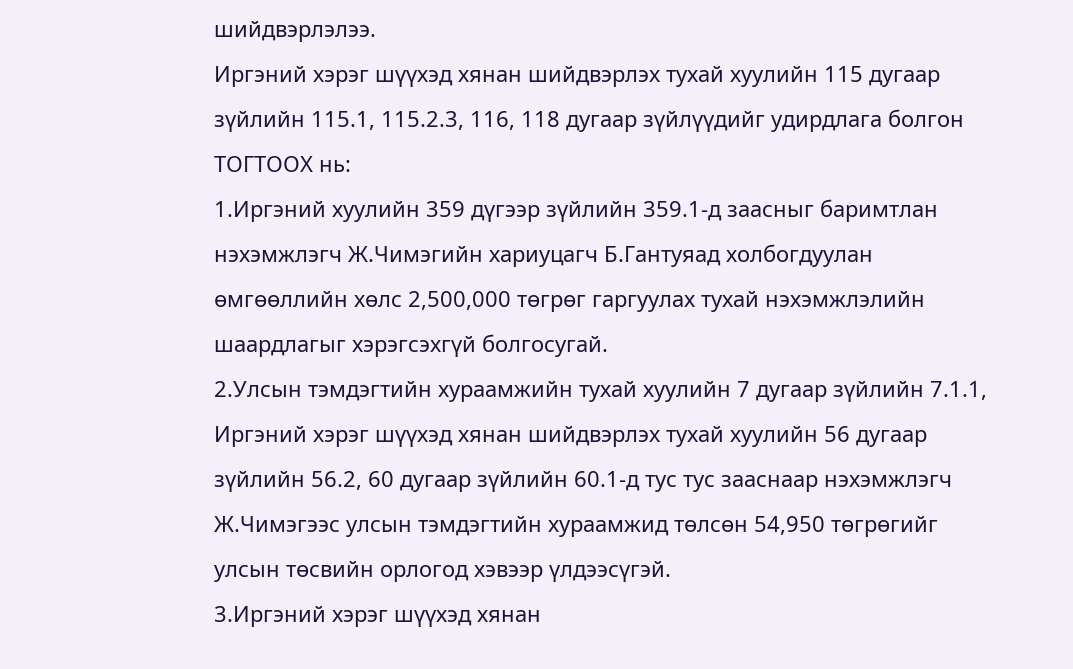шийдвэрлэлээ.
Иргэний хэрэг шүүхэд хянан шийдвэрлэх тухай хуулийн 115 дугаар зүйлийн 115.1, 115.2.3, 116, 118 дугаар зүйлүүдийг удирдлага болгон
ТОГТООХ нь:
1.Иргэний хуулийн 359 дүгээр зүйлийн 359.1-д заасныг баримтлан нэхэмжлэгч Ж.Чимэгийн хариуцагч Б.Гантуяад холбогдуулан өмгөөллийн хөлс 2,500,000 төгрөг гаргуулах тухай нэхэмжлэлийн шаардлагыг хэрэгсэхгүй болгосугай.
2.Улсын тэмдэгтийн хураамжийн тухай хуулийн 7 дугаар зүйлийн 7.1.1, Иргэний хэрэг шүүхэд хянан шийдвэрлэх тухай хуулийн 56 дугаар зүйлийн 56.2, 60 дугаар зүйлийн 60.1-д тус тус зааснаар нэхэмжлэгч Ж.Чимэгээс улсын тэмдэгтийн хураамжид төлсөн 54,950 төгрөгийг улсын төсвийн орлогод хэвээр үлдээсүгэй.
3.Иргэний хэрэг шүүхэд хянан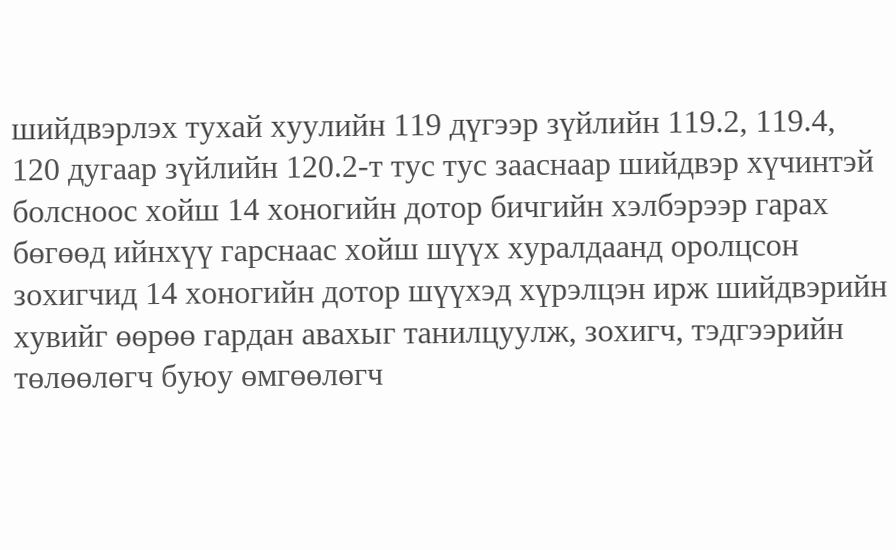шийдвэрлэх тухай хуулийн 119 дүгээр зүйлийн 119.2, 119.4, 120 дугаар зүйлийн 120.2-т тус тус зааснаар шийдвэр хүчинтэй болсноос хойш 14 хоногийн дотор бичгийн хэлбэрээр гарах бөгөөд ийнхүү гарснаас хойш шүүх хуралдаанд оролцсон зохигчид 14 хоногийн дотор шүүхэд хүрэлцэн ирж шийдвэрийн хувийг өөрөө гардан авахыг танилцуулж, зохигч, тэдгээрийн төлөөлөгч буюу өмгөөлөгч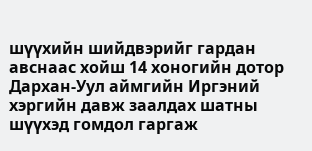шүүхийн шийдвэрийг гардан авснаас хойш 14 хоногийн дотор Дархан-Уул аймгийн Иргэний хэргийн давж заалдах шатны шүүхэд гомдол гаргаж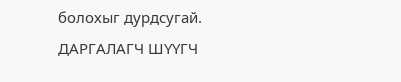болохыг дурдсугай.
ДАРГАЛАГЧ ШҮҮГЧ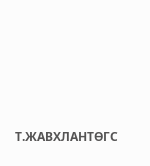Т.ЖАВХЛАНТӨГС